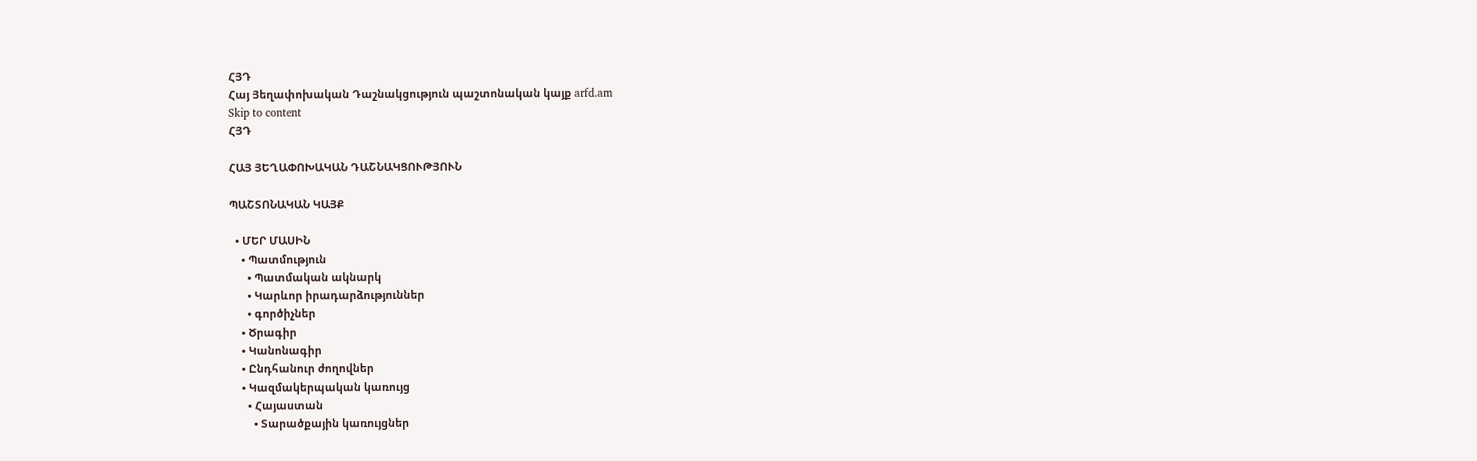ՀՅԴ
Հայ Յեղափոխական Դաշնակցություն պաշտոնական կայք arfd.am
Skip to content
ՀՅԴ

ՀԱՅ ՅԵՂԱՓՈԽԱԿԱՆ ԴԱՇՆԱԿՑՈՒԹՅՈՒՆ

ՊԱՇՏՈՆԱԿԱՆ ԿԱՅՔ

  • ՄԵՐ ՄԱՍԻՆ
    • Պատմություն
      • Պատմական ակնարկ
      • Կարևոր իրադարձություններ
      • գործիչներ
    • Ծրագիր
    • Կանոնագիր
    • Ընդհանուր ժողովներ
    • Կազմակերպական կառույց
      • Հայաստան
        • Տարածքային կառույցներ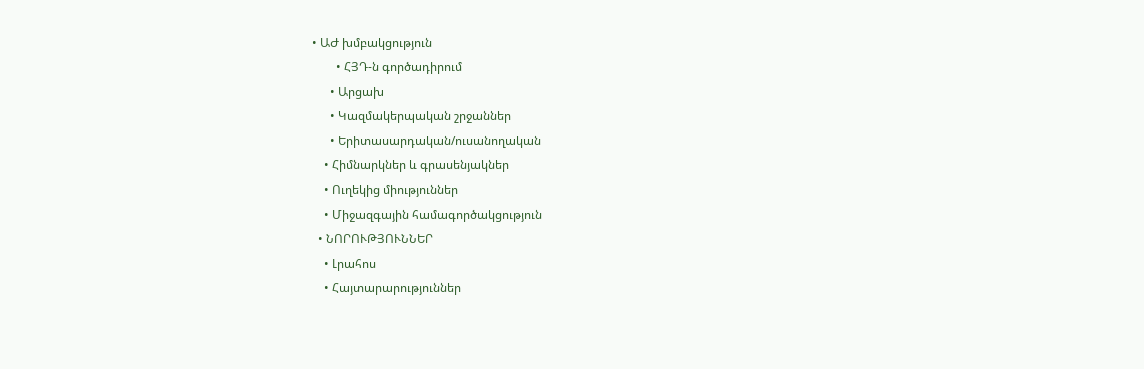• ԱԺ խմբակցություն
        • ՀՅԴ-ն գործադիրում
      • Արցախ
      • Կազմակերպական շրջաններ
      • Երիտասարդական/ուսանողական
    • Հիմնարկներ և գրասենյակներ
    • Ուղեկից միություններ
    • Միջազգային համագործակցություն
  • ՆՈՐՈՒԹՅՈՒՆՆԵՐ
    • Լրահոս
    • Հայտարարություններ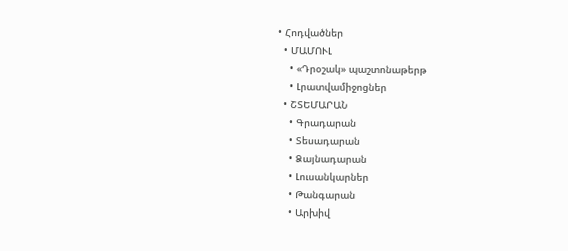• Հոդվածներ
  • ՄԱՄՈՒԼ
    • «Դրօշակ» պաշտոնաթերթ
    • Լրատվամիջոցներ
  • ՇՏԵՄԱՐԱՆ
    • Գրադարան
    • Տեսադարան
    • Ձայնադարան
    • Լուսանկարներ
    • Թանգարան
    • Արխիվ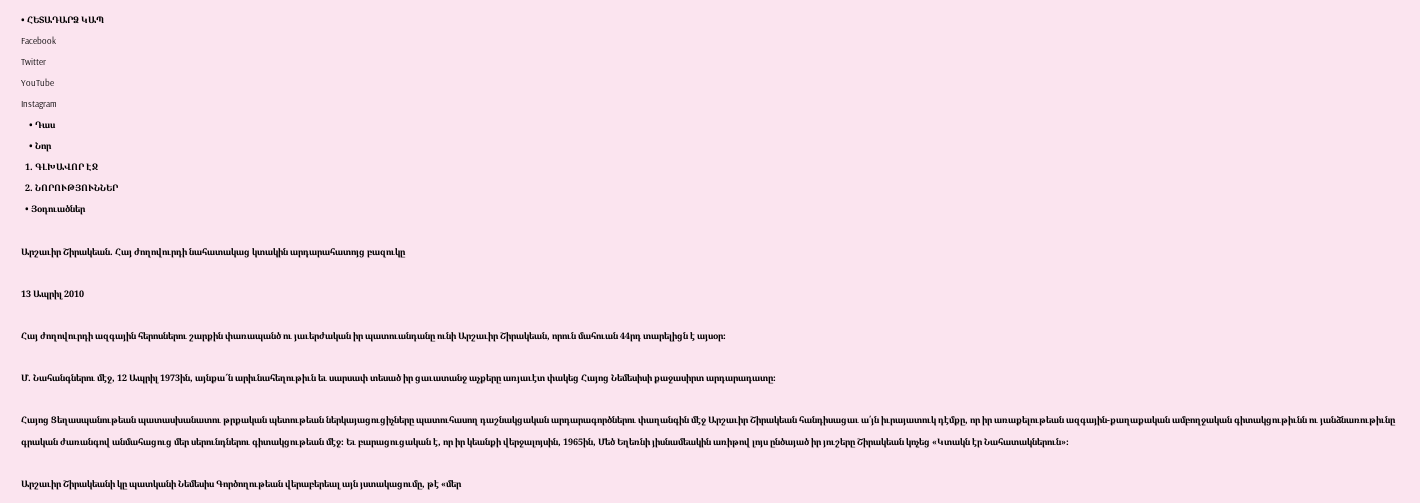• ՀԵՏԱԴԱՐՁ ԿԱՊ
Facebook
Twitter
YouTube
Instagram
    • Դաս
    • Նոր
  1. ԳԼԽԱՎՈՐ ԷՋ
  2. ՆՈՐՈՒԹՅՈՒՆՆԵՐ
  • Յօդուածներ

Արշաւիր Շիրակեան. Հայ ժողովուրդի նահատակաց կտակին արդարահատոյց բազուկը

13 Ապրիլ 2010

Հայ ժողովուրդի ազգային հերոսներու շարքին փառապանծ ու յաւերժական իր պատուանդանը ունի Արշաւիր Շիրակեան, որուն մահուան 44րդ տարելիցն է այսօր։

Մ. Նահանգներու մէջ, 12 Ապրիլ 1973ին, այնքա՜ն արիւնահեղութիւն եւ սարսափ տեսած իր ցաւատանջ աչքերը առյաւէտ փակեց Հայոց Նեմեսիսի քաջասիրտ արդարադատը։

Հայոց Ցեղասպանութեան պատասխանատու թրքական պետութեան ներկայացուցիչները պատուհասող դաշնակցական արդարագործներու փաղանգին մէջ Արշաւիր Շիրակեան հանդիսացաւ ա՛յն իւրայատուկ դէմքը, որ իր առաքելութեան ազգային-քաղաքական ամբողջական գիտակցութիւնն ու յանձնառութիւնը գրական ժառանգով անմահացուց մեր սերունդներու գիտակցութեան մէջ։ Եւ բարացուցական է, որ իր կեանքի վերջալոյսին, 1965ին, Մեծ Եղեռնի յիսնամեակին առիթով լոյս ընծայած իր յուշերը Շիրակեան կոչեց «Կտակն էր Նահատակներուն»։

Արշաւիր Շիրակեանի կը պատկանի Նեմեսիս Գործողութեան վերաբերեալ այն յստակացումը, թէ «մեր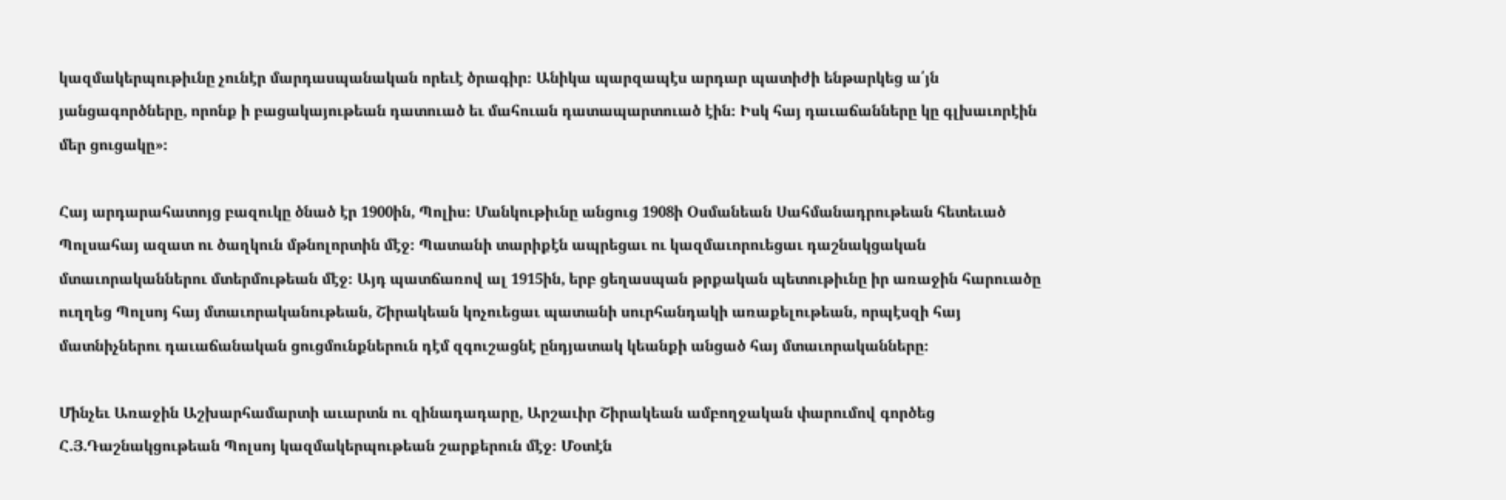կազմակերպութիւնը չունէր մարդասպանական որեւէ ծրագիր։ Անիկա պարզապէս արդար պատիժի ենթարկեց ա՛յն յանցագործները, որոնք ի բացակայութեան դատուած եւ մահուան դատապարտուած էին։ Իսկ հայ դաւաճանները կը գլխաւորէին մեր ցուցակը»։

Հայ արդարահատոյց բազուկը ծնած էր 1900ին, Պոլիս։ Մանկութիւնը անցուց 1908ի Օսմանեան Սահմանադրութեան հետեւած Պոլսահայ ազատ ու ծաղկուն մթնոլորտին մէջ։ Պատանի տարիքէն ապրեցաւ ու կազմաւորուեցաւ դաշնակցական մտաւորականներու մտերմութեան մէջ։ Այդ պատճառով ալ 1915ին, երբ ցեղասպան թրքական պետութիւնը իր առաջին հարուածը ուղղեց Պոլսոյ հայ մտաւորականութեան, Շիրակեան կոչուեցաւ պատանի սուրհանդակի առաքելութեան, որպէսզի հայ մատնիչներու դաւաճանական ցուցմունքներուն դէմ զգուշացնէ ընդյատակ կեանքի անցած հայ մտաւորականները։

Մինչեւ Առաջին Աշխարհամարտի աւարտն ու զինադադարը, Արշաւիր Շիրակեան ամբողջական փարումով գործեց Հ.Յ.Դաշնակցութեան Պոլսոյ կազմակերպութեան շարքերուն մէջ։ Մօտէն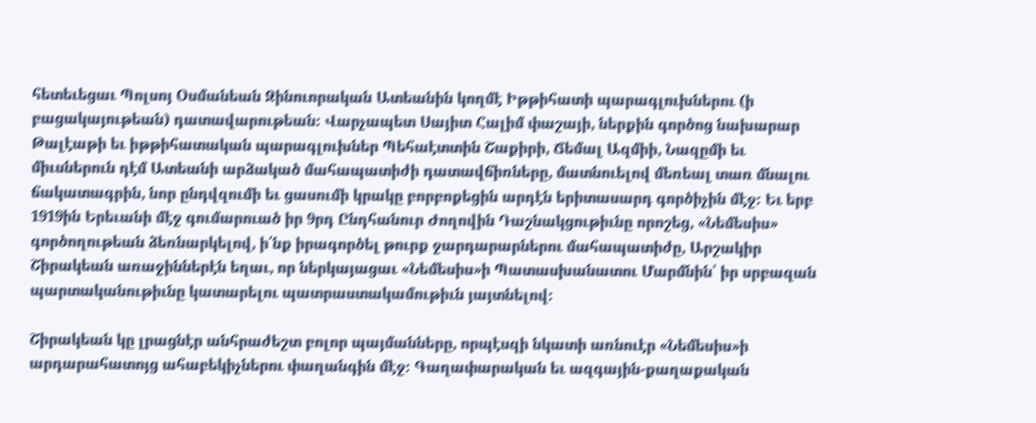հետեւեցաւ Պոլսոյ Օսմանեան Զինուորական Ատեանին կողմէ Իթթիհատի պարագլուխներու (ի բացակայութեան) դատավարութեան։ Վարչապետ Սայիտ Հալիմ փաշայի, ներքին գործոց նախարար Թալէաթի եւ իթթիհատական պարագլուխներ Պեհաէտտին Շաքիրի, Ճեմալ Ազմիի, Նազըմի եւ միւսներուն դէմ Ատեանի արձակած մահապատիժի դատավճիռները, մատնուելով մեռեալ տառ մնալու ճակատագրին, նոր ընդվզումի եւ ցասումի կրակը բորբոքեցին արդէն երիտասարդ գործիչին մէջ։ Եւ երբ 1919ին Երեւանի մէջ գումարուած իր 9րդ Ընդհանուր Ժողովին Դաշնակցութիւնը որոշեց, «Նեմեսիս» գործողութեան ձեռնարկելով, ի՛նք իրագործել թուրք ջարդարարներու մահապատիժը, Արշակիր Շիրակեան առաջիններէն եղաւ, որ ներկայացաւ «Նեմեսիս»ի Պատասխանատու Մարմնին՝ իր սրբազան պարտականութիւնը կատարելու պատրաստակամութիւն յայտնելով։

Շիրակեան կը լրացնէր անհրաժեշտ բոլոր պայմանները, որպէսզի նկատի առնուէր «Նեմեսիս»ի արդարահատոյց ահաբեկիչներու փաղանգին մէջ։ Գաղափարական եւ ազգային-քաղաքական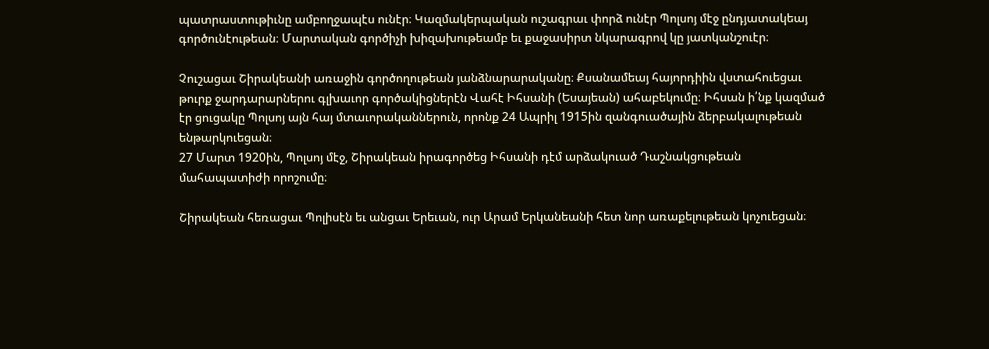պատրաստութիւնը ամբողջապէս ունէր։ Կազմակերպական ուշագրաւ փորձ ունէր Պոլսոյ մէջ ընդյատակեայ գործունէութեան։ Մարտական գործիչի խիզախութեամբ եւ քաջասիրտ նկարագրով կը յատկանշուէր։

Չուշացաւ Շիրակեանի առաջին գործողութեան յանձնարարականը։ Քսանամեայ հայորդիին վստահուեցաւ թուրք ջարդարարներու գլխաւոր գործակիցներէն Վահէ Իհսանի (Եսայեան) ահաբեկումը։ Իհսան ի՛նք կազմած էր ցուցակը Պոլսոյ այն հայ մտաւորականներուն, որոնք 24 Ապրիլ 1915ին զանգուածային ձերբակալութեան ենթարկուեցան։
27 Մարտ 1920ին, Պոլսոյ մէջ, Շիրակեան իրագործեց Իհսանի դէմ արձակուած Դաշնակցութեան մահապատիժի որոշումը։

Շիրակեան հեռացաւ Պոլիսէն եւ անցաւ Երեւան, ուր Արամ Երկանեանի հետ նոր առաքելութեան կոչուեցան։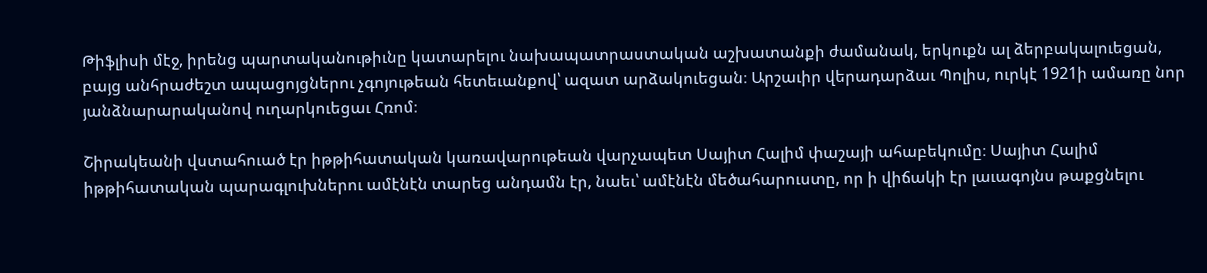Թիֆլիսի մէջ, իրենց պարտականութիւնը կատարելու նախապատրաստական աշխատանքի ժամանակ, երկուքն ալ ձերբակալուեցան, բայց անհրաժեշտ ապացոյցներու չգոյութեան հետեւանքով՝ ազատ արձակուեցան։ Արշաւիր վերադարձաւ Պոլիս, ուրկէ 1921ի ամառը նոր յանձնարարականով ուղարկուեցաւ Հռոմ։

Շիրակեանի վստահուած էր իթթիհատական կառավարութեան վարչապետ Սայիտ Հալիմ փաշայի ահաբեկումը։ Սայիտ Հալիմ իթթիհատական պարագլուխներու ամէնէն տարեց անդամն էր, նաեւ՝ ամէնէն մեծահարուստը, որ ի վիճակի էր լաւագոյնս թաքցնելու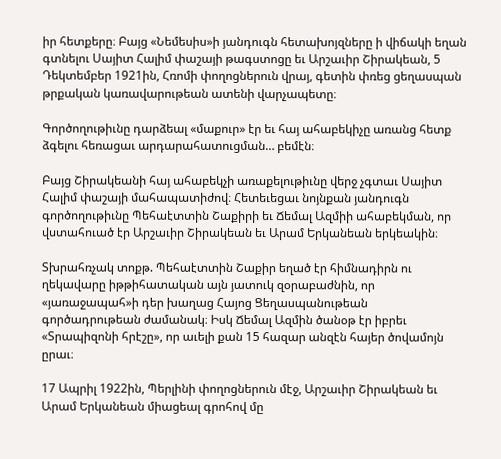իր հետքերը։ Բայց «Նեմեսիս»ի յանդուգն հետախոյզները ի վիճակի եղան գտնելու Սայիտ Հալիմ փաշայի թագստոցը եւ Արշաւիր Շիրակեան, 5 Դեկտեմբեր 1921ին, Հռոմի փողոցներուն վրայ, գետին փռեց ցեղասպան թրքական կառավարութեան ատենի վարչապետը։

Գործողութիւնը դարձեալ «մաքուր» էր եւ հայ ահաբեկիչը առանց հետք ձգելու հեռացաւ արդարահատուցման… բեմէն։

Բայց Շիրակեանի հայ ահաբեկչի առաքելութիւնը վերջ չգտաւ Սայիտ Հալիմ փաշայի մահապատիժով։ Հետեւեցաւ նոյնքան յանդուգն գործողութիւնը Պեհաէտտին Շաքիրի եւ Ճեմալ Ազմիի ահաբեկման, որ վստահուած էր Արշաւիր Շիրակեան եւ Արամ Երկանեան երկեակին։

Տխրահռչակ տոքթ. Պեհաէտտին Շաքիր եղած էր հիմնադիրն ու ղեկավարը իթթիհատական այն յատուկ զօրաբաժնին, որ «յառաջապահ»ի դեր խաղաց Հայոց Ցեղասպանութեան գործադրութեան ժամանակ։ Իսկ Ճեմալ Ազմին ծանօթ էր իբրեւ «Տրապիզոնի հրէշը», որ աւելի քան 15 հազար անզէն հայեր ծովամոյն ըրաւ։

17 Ապրիլ 1922ին, Պերլինի փողոցներուն մէջ, Արշաւիր Շիրակեան եւ Արամ Երկանեան միացեալ գրոհով մը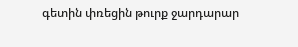գետին փռեցին թուրք ջարդարար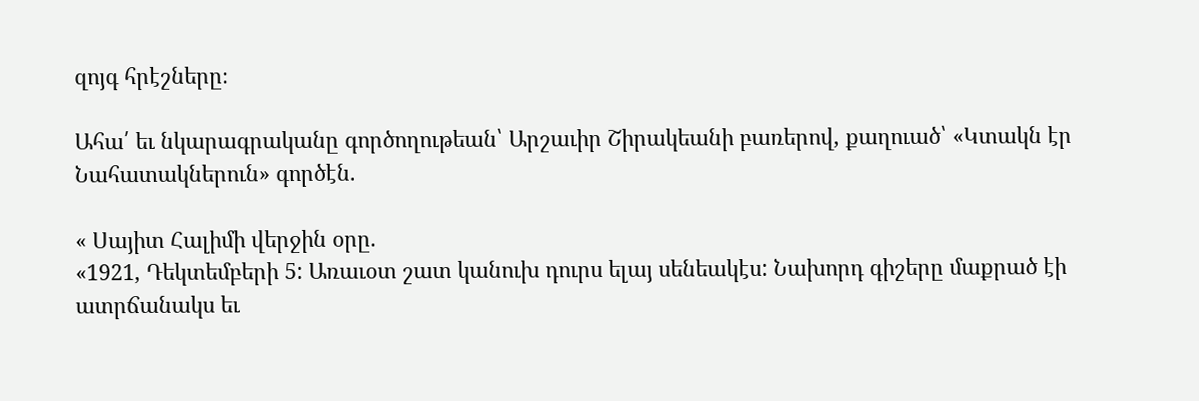զոյգ հրէշները։

Ահա՛ եւ նկարագրականը գործողութեան՝ Արշաւիր Շիրակեանի բառերով, քաղուած՝ «Կտակն էր Նահատակներուն» գործէն.

« Սայիտ Հալիմի վերջին օրը.
«1921, Դեկտեմբերի 5: Առաւօտ շատ կանուխ դուրս ելայ սենեակէս: Նախորդ գիշերը մաքրած էի ատրճանակս եւ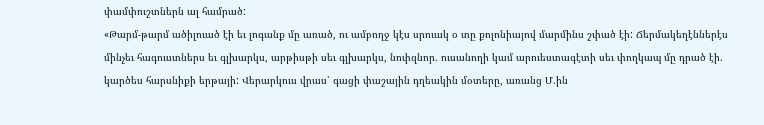փամփուշտներն ալ համրած:
«Թարմ-թարմ ածիլուած էի եւ լոգանք մը առած, ու ամբողջ կէս սրուակ օ տը քոլոնիայով մարմինս շփած էի: Ճերմակեղէններէս մինչեւ հագուստներս եւ գլխարկս, արթիսթի սեւ գլխարկս, նոփզնոր. ուսանողի կամ արուեստագէտի սեւ փողկապ մը դրած էի. կարծես հարսնիքի երթայի: Վերարկուս վրաս՝ գացի փաշային դղեակին մօտերը, առանց Մ.ին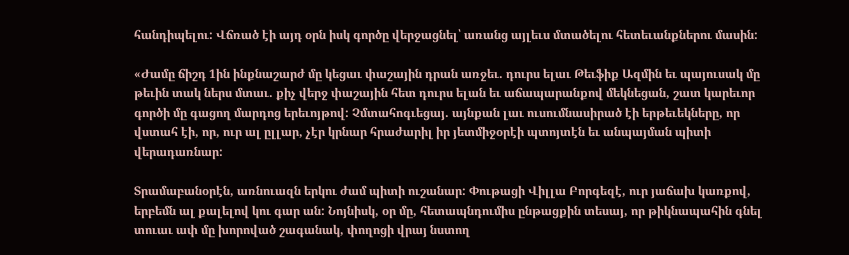հանդիպելու: Վճռած էի այդ օրն իսկ գործը վերջացնել՝ առանց այլեւս մտածելու հետեւանքներու մասին:

«Ժամը ճիշդ 1ին ինքնաշարժ մը կեցաւ փաշային դրան առջեւ. դուրս ելաւ Թեւֆիք Ազմին եւ պայուսակ մը թեւին տակ ներս մտաւ. քիչ վերջ փաշային հետ դուրս ելան եւ աճապարանքով մեկնեցան, շատ կարեւոր գործի մը գացող մարդոց երեւոյթով: Չմտահոգւեցայ. այնքան լաւ ուսումնասիրած էի երթեւեկները, որ վստահ էի, որ, ուր ալ ըլլար, չէր կրնար հրաժարիլ իր յետմիջօրէի պտոյտէն եւ անպայման պիտի վերադառնար:

Տրամաբանօրէն, առնուազն երկու ժամ պիտի ուշանար: Փութացի Վիլլա Բորգեզէ, ուր յաճախ կառքով, երբեմն ալ քալելով կու գար ան: Նոյնիսկ, օր մը, հետապնդումիս ընթացքին տեսայ, որ թիկնապահին գնել տուաւ ափ մը խորոված շագանակ, փողոցի վրայ նստող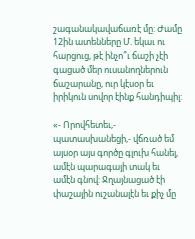շագանակավաճառէ մը: Ժամը 12ին ատենները Մ. եկաւ ու հարցուց, թէ ինչո՞ւ ճաշի չէի գացած մեր ուսանողներուն ճաշարանը, ուր կէսօր եւ իրիկուն սովոր էինք հանդիպիլ:

«- Որովհետեւ,- պատասխանեցի,- վճռած եմ այսօր այս գործը գլուխ հանել, ամէն պարագայի տակ եւ ամէն գնով: Ջղայնացած էի փաշային ուշանալէն եւ քիչ մը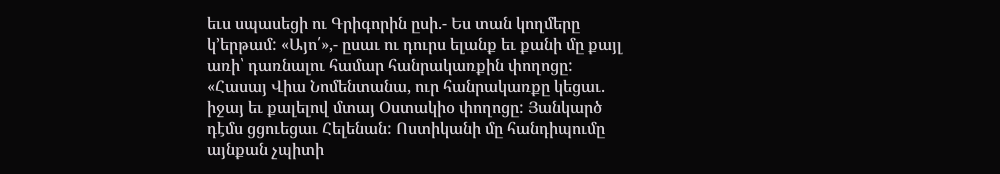եւս սպասեցի ու Գրիգորին ըսի.- Ես տան կողմերը կ’երթամ: «Այո՛»,- ըսաւ ու դուրս ելանք եւ քանի մը քայլ առի՝ դառնալու համար հանրակառքին փողոցը:
«Հասայ Վիա Նոմենտանա, ուր հանրակառքը կեցաւ. իջայ եւ քալելով մտայ Օստակիօ փողոցը: Յանկարծ դէմս ցցուեցաւ Հելենան: Ոստիկանի մը հանդիպումը այնքան չպիտի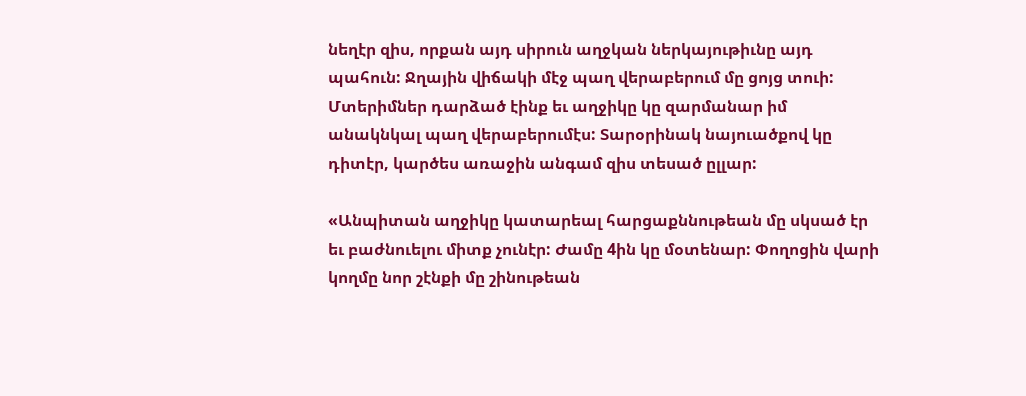նեղէր զիս, որքան այդ սիրուն աղջկան ներկայութիւնը այդ պահուն: Ջղային վիճակի մէջ պաղ վերաբերում մը ցոյց տուի: Մտերիմներ դարձած էինք եւ աղջիկը կը զարմանար իմ անակնկալ պաղ վերաբերումէս: Տարօրինակ նայուածքով կը դիտէր, կարծես առաջին անգամ զիս տեսած ըլլար:

«Անպիտան աղջիկը կատարեալ հարցաքննութեան մը սկսած էր եւ բաժնուելու միտք չունէր: Ժամը 4ին կը մօտենար: Փողոցին վարի կողմը նոր շէնքի մը շինութեան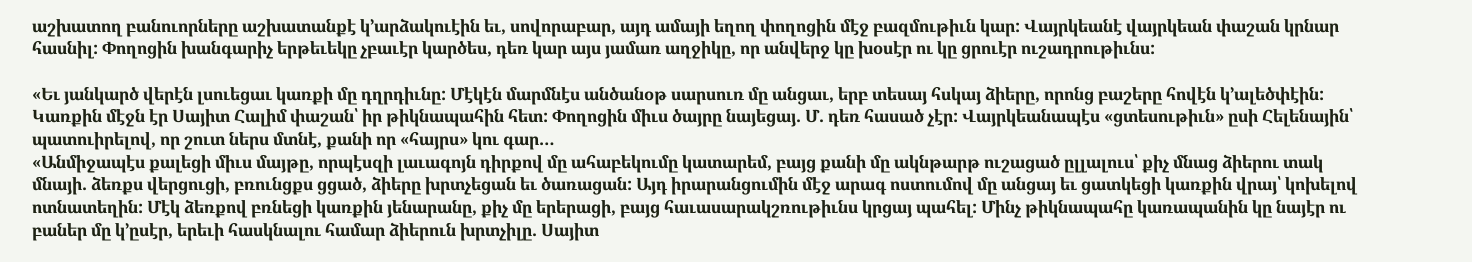աշխատող բանուորները աշխատանքէ կ’արձակուէին եւ, սովորաբար, այդ ամայի եղող փողոցին մէջ բազմութիւն կար: Վայրկեանէ վայրկեան փաշան կրնար հասնիլ: Փողոցին խանգարիչ երթեւեկը չբաւէր կարծես, դեռ կար այս յամառ աղջիկը, որ անվերջ կը խօսէր ու կը ցրուէր ուշադրութիւնս:

«Եւ յանկարծ վերէն լսուեցաւ կառքի մը դղրդիւնը: Մէկէն մարմնէս անծանօթ սարսուռ մը անցաւ, երբ տեսայ հսկայ ձիերը, որոնց բաշերը հովէն կ’ալեծփէին: Կառքին մէջն էր Սայիտ Հալիմ փաշան՝ իր թիկնապահին հետ: Փողոցին միւս ծայրը նայեցայ. Մ. դեռ հասած չէր: Վայրկեանապէս «ցտեսութիւն» ըսի Հելենային՝ պատուիրելով, որ շուտ ներս մտնէ, քանի որ «հայրս» կու գար…
«Անմիջապէս քալեցի միւս մայթը, որպէսզի լաւագոյն դիրքով մը ահաբեկումը կատարեմ, բայց քանի մը ակնթարթ ուշացած ըլլալուս՝ քիչ մնաց ձիերու տակ մնայի. ձեռքս վերցուցի, բռունցքս ցցած, ձիերը խրտչեցան եւ ծառացան: Այդ իրարանցումին մէջ արագ ոստումով մը անցայ եւ ցատկեցի կառքին վրայ՝ կոխելով ոտնատեղին: Մէկ ձեռքով բռնեցի կառքին յենարանը, քիչ մը երերացի, բայց հաւասարակշռութիւնս կրցայ պահել: Մինչ թիկնապահը կառապանին կը նայէր ու բաներ մը կ’ըսէր, երեւի հասկնալու համար ձիերուն խրտչիլը. Սայիտ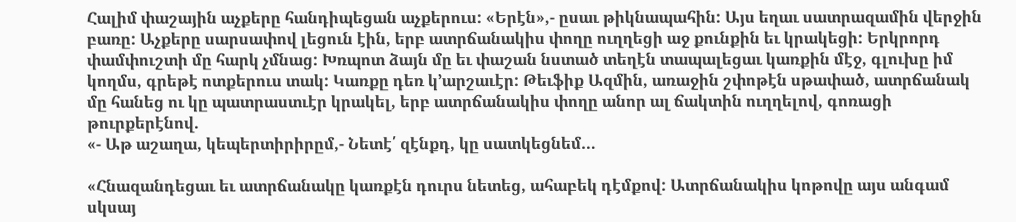Հալիմ փաշային աչքերը հանդիպեցան աչքերուս: «Երէն»,- ըսաւ թիկնապահին: Այս եղաւ սատրազամին վերջին բառը: Աչքերը սարսափով լեցուն էին, երբ ատրճանակիս փողը ուղղեցի աջ քունքին եւ կրակեցի: Երկրորդ փամփուշտի մը հարկ չմնաց: Խռպոտ ձայն մը եւ փաշան նստած տեղէն տապալեցաւ կառքին մէջ, գլուխը իմ կողմս, գրեթէ ոտքերուս տակ: Կառքը դեռ կ’արշաւէր: Թեւֆիք Ազմին, առաջին շփոթէն սթափած, ատրճանակ մը հանեց ու կը պատրաստւէր կրակել, երբ ատրճանակիս փողը անոր ալ ճակտին ուղղելով, գոռացի թուրքերէնով.
«- Աթ աշաղա, կեպերտիրիրըմ,- Նետէ՛ զէնքդ, կը սատկեցնեմ…

«Հնազանդեցաւ եւ ատրճանակը կառքէն դուրս նետեց, ահաբեկ դէմքով: Ատրճանակիս կոթովը այս անգամ սկսայ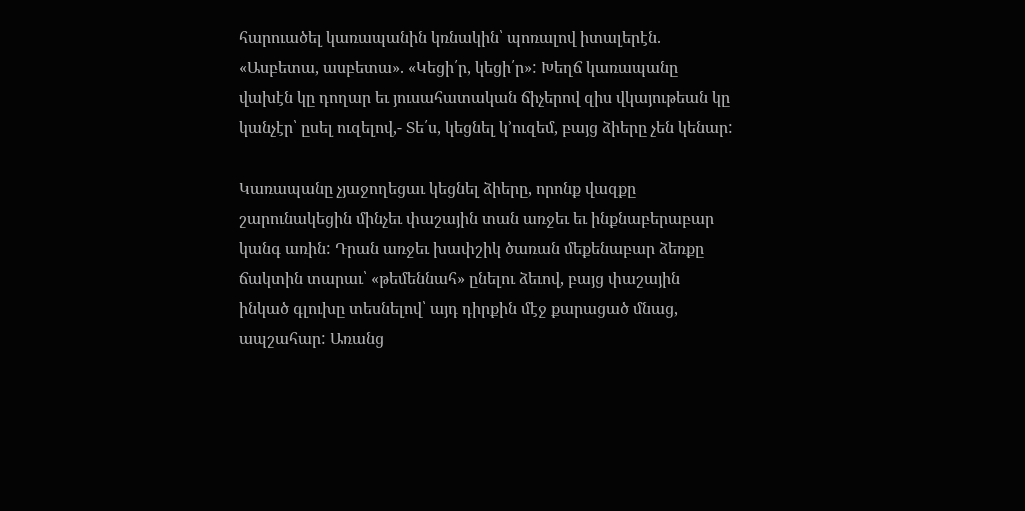հարուածել կառապանին կռնակին՝ պոռալով իտալերէն. «Ասբետա, ասբետա». «Կեցի՛ր, կեցի՛ր»: Խեղճ կառապանը վախէն կը դողար եւ յուսահատական ճիչերով զիս վկայութեան կը կանչէր՝ ըսել ուզելով,- Տե՛ս, կեցնել կ’ուզեմ, բայց ձիերը չեն կենար:

Կառապանը չյաջողեցաւ կեցնել ձիերը, որոնք վազքը շարունակեցին մինչեւ փաշային տան առջեւ եւ ինքնաբերաբար կանգ առին: Դրան առջեւ խափշիկ ծառան մեքենաբար ձեռքը ճակտին տարաւ՝ «թեմեննահ» ընելու ձեւով, բայց փաշային ինկած գլուխը տեսնելով՝ այդ դիրքին մէջ քարացած մնաց, ապշահար: Առանց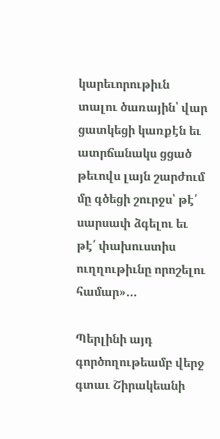կարեւորութիւն տալու ծառային՝ վար ցատկեցի կառքէն եւ ատրճանակս ցցած թեւովս լայն շարժում մը գծեցի շուրջս՝ թէ՛ սարսափ ձգելու եւ թէ՛ փախուստիս ուղղութիւնը որոշելու համար»…

Պերլինի այդ գործողութեամբ վերջ գտաւ Շիրակեանի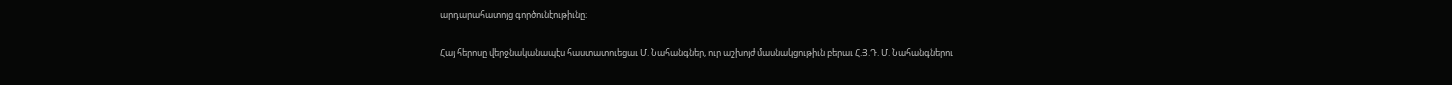արդարահատոյց գործունէութիւնը։

Հայ հերոսը վերջնականապէս հաստատուեցաւ Մ. Նահանգներ, ուր աշխոյժ մասնակցութիւն բերաւ Հ.Յ.Դ. Մ. Նահանգներու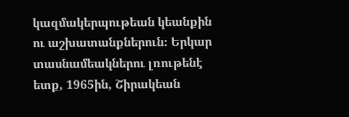կազմակերպութեան կեանքին ու աշխատանքներուն։ Երկար տասնամեակներու լռութենէ ետք, 1965ին, Շիրակեան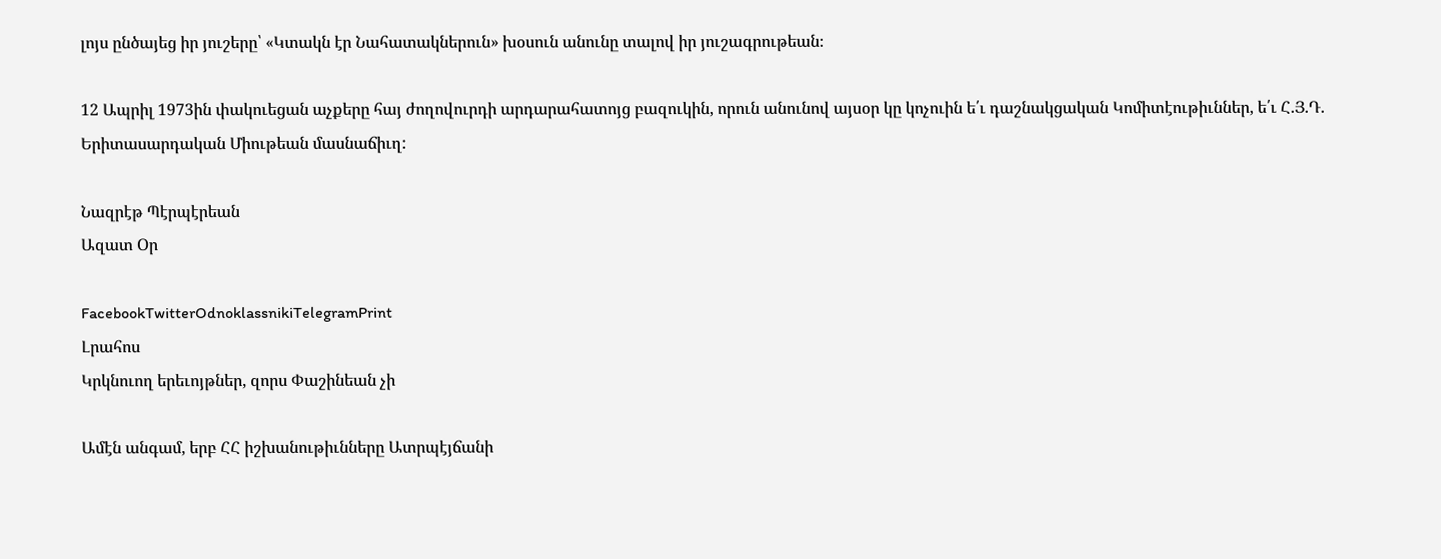լոյս ընծայեց իր յուշերը՝ «Կտակն էր Նահատակներուն» խօսուն անունը տալով իր յուշագրութեան։

12 Ապրիլ 1973ին փակուեցան աչքերը հայ ժողովուրդի արդարահատոյց բազուկին, որուն անունով այսօր կը կոչուին ե՛ւ դաշնակցական Կոմիտէութիւններ, ե՛ւ Հ.Յ.Դ. Երիտասարդական Միութեան մասնաճիւղ:

Նազրէթ Պէրպէրեան
Ազատ Օր

FacebookTwitterOdnoklassnikiTelegramPrint
Լրահոս
Կրկնուող երեւոյթներ, զորս Փաշինեան չի

Ամէն անգամ, երբ ՀՀ իշխանութիւնները Ատրպէյճանի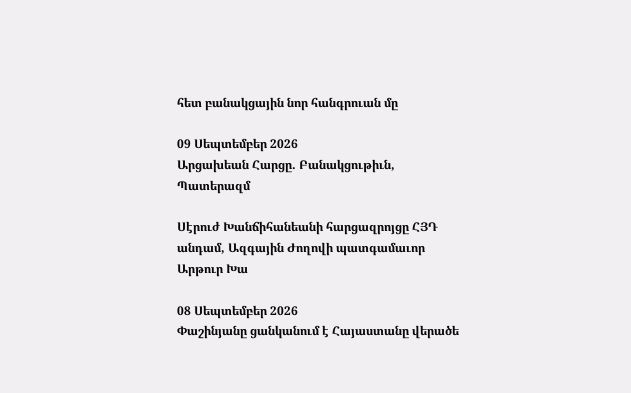հետ բանակցային նոր հանգրուան մը

09 Սեպտեմբեր 2026
Արցախեան Հարցը. Բանակցութիւն, Պատերազմ

Սէրուժ Խանճիհանեանի հարցազրոյցը ՀՅԴ անդամ, Ազգային Ժողովի պատգամաւոր Արթուր Խա

08 Սեպտեմբեր 2026
Փաշինյանը ցանկանում է Հայաստանը վերածե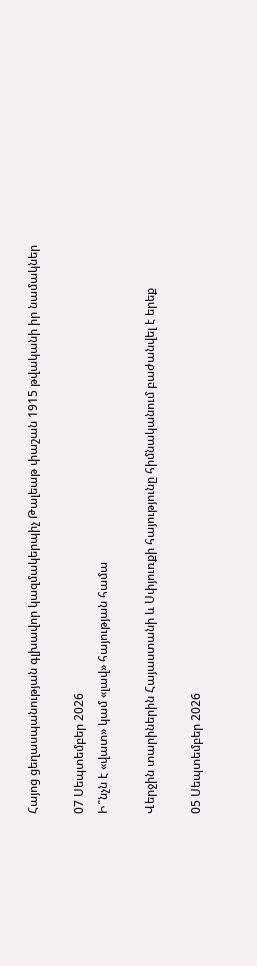Հայոց ցեղասպանության գլխավոր կազմակերպիչ Թալեաթ փաշան 1915 թվականի իր նամակներ

07 Սեպտեմբեր 2026
Ի՞նչն է «վատ» կամ «լավ» հայության համա

Վերջին տարիներին Հայաստանի և Սփյուռքի հայությունը հիմնականում բաժանվել է երեք

05 Սեպտեմբեր 2026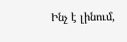Ինչ է լինում,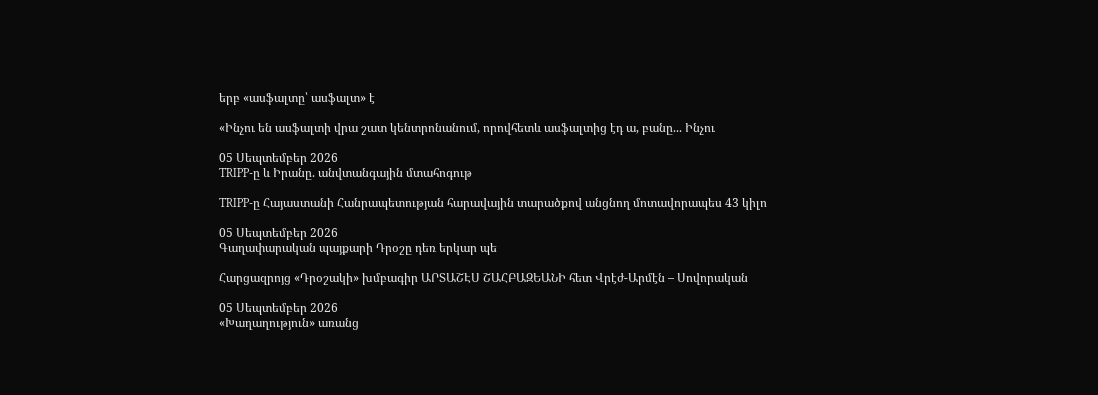երբ «ասֆալտը՝ ասֆալտ» է

«Ինչու են ասֆալտի վրա շատ կենտրոնանում, որովհետև ասֆալտից էդ ա, բանը... Ինչու

05 Սեպտեմբեր 2026
TRIPP-ը և Իրանը. անվտանգային մտահոգութ

TRIPP-ը Հայաստանի Հանրապետության հարավային տարածքով անցնող մոտավորապես 43 կիլո

05 Սեպտեմբեր 2026
Գաղափարական պայքարի Դրօշը դեռ երկար պե

Հարցազրոյց «Դրօշակի» խմբագիր ԱՐՏԱՇԷՍ ՇԱՀԲԱԶԵԱՆԻ հետ Վրէժ-Արմէն – Սովորական

05 Սեպտեմբեր 2026
«Խաղաղություն» առանց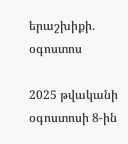երաշխիքի. օգոստոս

2025 թվականի օգոստոսի 8-ին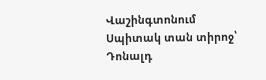Վաշինգտոնում Սպիտակ տան տիրոջ՝ Դոնալդ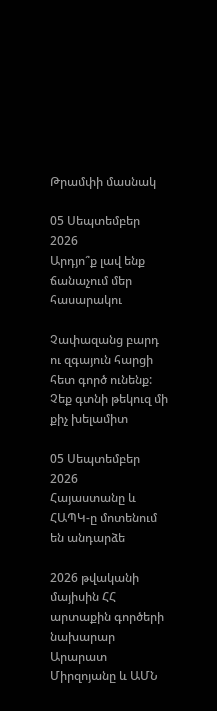Թրամփի մասնակ

05 Սեպտեմբեր 2026
Արդյո՞ք լավ ենք ճանաչում մեր հասարակու

Չափազանց բարդ ու զգայուն հարցի հետ գործ ունենք: Չեք գտնի թեկուզ մի քիչ խելամիտ

05 Սեպտեմբեր 2026
Հայաստանը և ՀԱՊԿ-ը մոտենում են անդարձե

2026 թվականի մայիսին ՀՀ արտաքին գործերի նախարար Արարատ Միրզոյանը և ԱՄՆ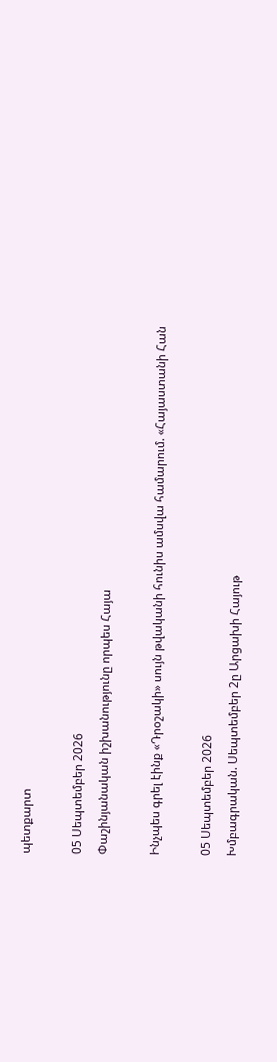պետքարտ

05 Սեպտեմբեր 2026
Փաշինյանական իշխանությունը որպես Հայա

Ինչպես գրել էինք «Դրօշակի» սույն թվականի հունիս ամսվա համարում. «Հայաստանի Հան

05 Սեպտեմբեր 2026
Խմբագրական. Սեպտեմբեր 2ը Արցախի Հայութ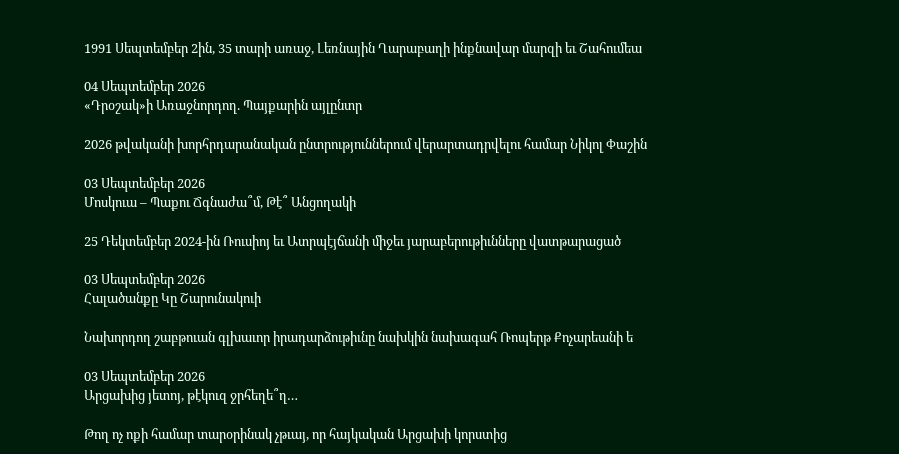1991 Սեպտեմբեր 2ին, 35 տարի առաջ, Լեռնային Ղարաբաղի ինքնավար մարզի եւ Շահումեա

04 Սեպտեմբեր 2026
«Դրօշակ»ի Առաջնորդող. Պայքարին այլընտր

2026 թվականի խորհրդարանական ընտրություններում վերարտադրվելու համար Նիկոլ Փաշին

03 Սեպտեմբեր 2026
Մոսկուա – Պաքու Ճգնաժա՞մ, Թէ՞ Անցողակի

25 Դեկտեմբեր 2024-ին Ռուսիոյ եւ Ատրպէյճանի միջեւ յարաբերութիւնները վատթարացած

03 Սեպտեմբեր 2026
Հալածանքը Կը Շարունակուի

Նախորդող շաբթուան գլխաւոր իրադարձութիւնը նախկին նախագահ Ռոպերթ Քոչարեանի ե

03 Սեպտեմբեր 2026
Արցախից յետոյ, թէկուզ ջրհեղե՞ղ…

Թող ոչ ոքի համար տարօրինակ չթւայ, որ հայկական Արցախի կորստից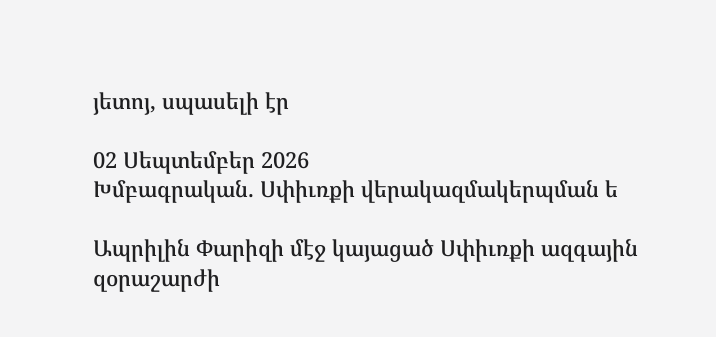յետոյ, սպասելի էր

02 Սեպտեմբեր 2026
Խմբագրական. Սփիւռքի վերակազմակերպման ե

Ապրիլին Փարիզի մէջ կայացած Սփիւռքի ազգային զօրաշարժի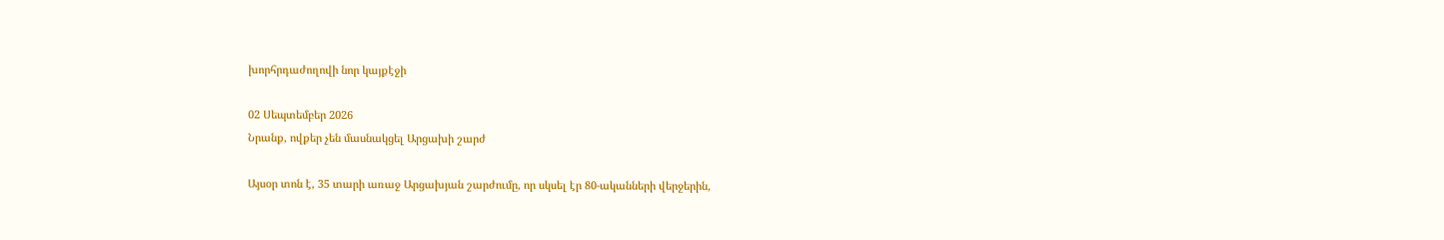խորհրդաժողովի նոր կայքէջի

02 Սեպտեմբեր 2026
Նրանք, ովքեր չեն մասնակցել Արցախի շարժ

Այսօր տոն է, 35 տարի առաջ Արցախյան շարժումը, որ սկսել էր 80-ականների վերջերին,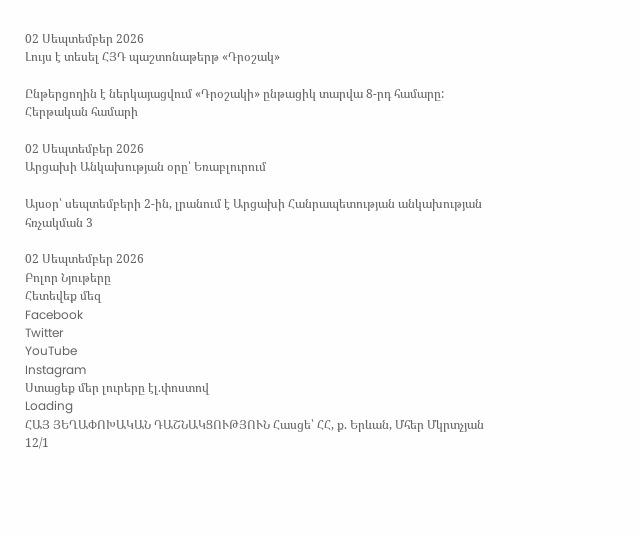02 Սեպտեմբեր 2026
Լույս է տեսել ՀՅԴ պաշտոնաթերթ «Դրօշակ»

Ընթերցողին է ներկայացվում «Դրօշակի» ընթացիկ տարվա 8-րդ համարը: Հերթական համարի

02 Սեպտեմբեր 2026
Արցախի Անկախության օրը՝ Եռաբլուրում

Այսօր՝ սեպտեմբերի 2-ին, լրանում է Արցախի Հանրապետության անկախության հռչակման 3

02 Սեպտեմբեր 2026
Բոլոր Նյութերը
Հետեվեք մեզ
Facebook
Twitter
YouTube
Instagram
Ստացեք մեր լուրերը էլ.փոստով
Loading
ՀԱՅ ՅԵՂԱՓՈԽԱԿԱՆ ԴԱՇՆԱԿՑՈՒԹՅՈՒՆ Հասցե՝ ՀՀ, ք. Երևան, Մհեր Մկրտչյան 12/1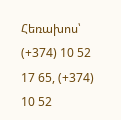Հեռախոս՝ (+374) 10 52 17 65, (+374) 10 52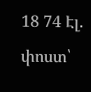18 74 Էլ. փոստ՝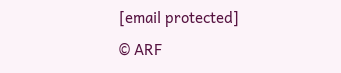[email protected]
© ARF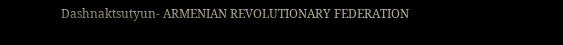Dashnaktsutyun- ARMENIAN REVOLUTIONARY FEDERATION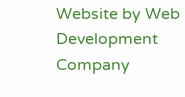Website by Web Development Company